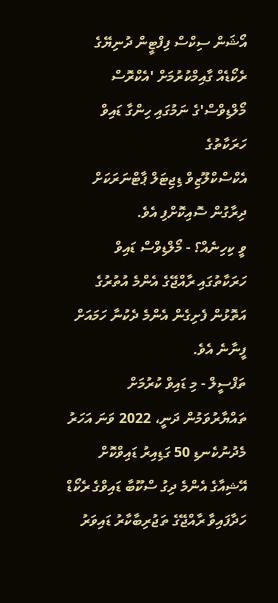އޯޝަން ސިކްސް ފިފްޓީން ދުނިޔޭގެ ރެކޯޑެއް ގާއިމްކުރުމަށް 'އެކްރޮސް މޯލްޑިވްސް'ގެ ނަމުގައި ހިންގާ ޑައިވް ހަރަކާތުގެ
އެކްސްކްލޫޒިވް ޑިޖިޓަލް ޕާޓްނަރަކަށް ދިރާގުން ސޮއިކޮށްފި އެވެ.
ވީ ކިހިނެއް؟ - މޯލްޑިވްސް ޑައިވް ހަރަކާތުގައި ރާއްޖޭގެ އެންމެ އުތުރުގެ އަތޮޅުން ފެށިގެން އެންމެ ދެކުނާ ހަމައަށް ފީނާނެ އެވެ.
ތަފްސީލް - މި ޑައިވް ކުރުމަށް ތައްޔާރުވަމުން ދަނީ، 2022 ވަނަ އަހަރު މެދުނުކެނޑި 50 ގަޑިއިރު ޑައިވްކޮށް އޭޝިއާގެ އެންމެ ދިގު ސްކޫބާ ޑައިވްގެ ރެކޯޑް ހަދާފައިވާ ރާއްޖޭގެ ތަޖުރިބާކާރު ޑައިވަރު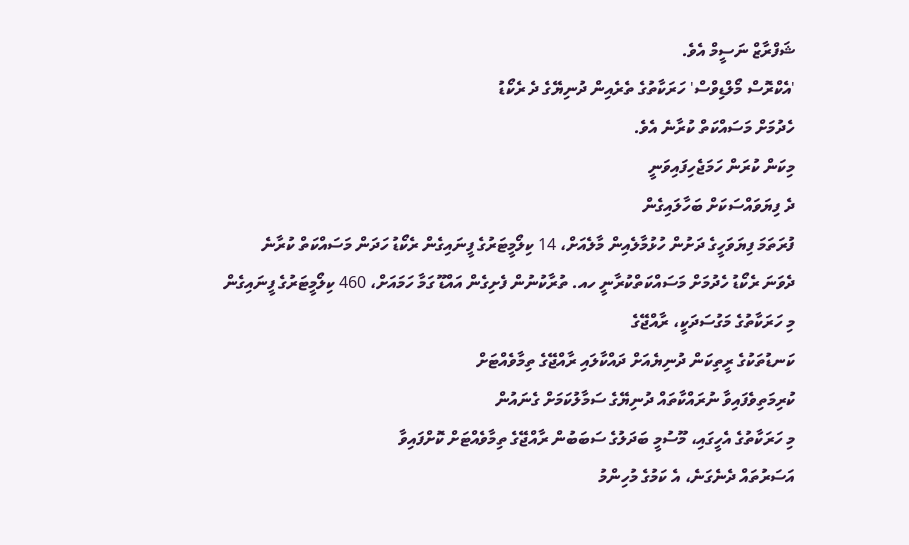ޝަފްރާޒް ނަސީމް އެވެ.
'އެކްރޮސް މޯލްޑިވްސް' ހަރަކާތުގެ ތެރެއިން ދުނިޔޭގެ ދެ ރެކޯޑު
ހެދުމަށް މަސައްކަތް ކުރާނެ އެވެ.
މިކަން ކުރަން ހަމަޖެހިފައިވަނީ
ދެ ފިޔަވައްސަކަށް ބަހާލައިގެން
ފުރަތަމަ ފިޔަވަހީގެ ދަށުން ހުޅުމާލެއިން މާލެއަށް، 14 ކިލޯމީޓަރުގެ ފީނައިގެން ރެކޯޑު ހަދަން މަސައްކަތް ކުރާނެ
ދެވަނަ ރެކޯޑު ހެދުމަށް މަސައްކަތްކުރާނީ ހއ. ތުރާކުނުން ފެށިގެން އައްޑޫ ގަމާ ހަމައަށް، 460 ކިލޯމީޓަރުގެ ފީނައިގެން
މި ހަރަކާތުގެ މަގުސަދަކީ، ރާއްޖޭގެ
ކަނޑުތަކުގެ ރީތިކަން ދުނިޔެއަށް ދައްކާލައި ރާއްޖޭގެ ތިމާވެއްޓަށް
ކުރިމަތިވެފައިވާ ނުރައްކާތައް ދުނިޔޭގެ ސަމާލުކަމަށް ގެނައުން
މި ހަރަކާތުގެ އެހީގައި، މޫސުމީ ބަދަލުގެ ސަބަބުން ރާއްޖޭގެ ތިމާވެއްޓަށް ކޮށްފައިވާ
އަސަރުތައް ދެނެގަނެ، އެ ކަމުގެ މުހިންމު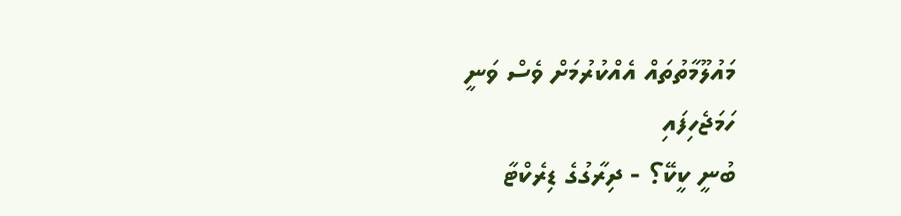މައުލޫމާތުތައް އެއްކުރުމަށް ވެސް ވަނީ
ހަމަޖެހިފައި
ބުނީ ކީކޭ؟ - ދިރާގުގެ ޑިރެކްޓާ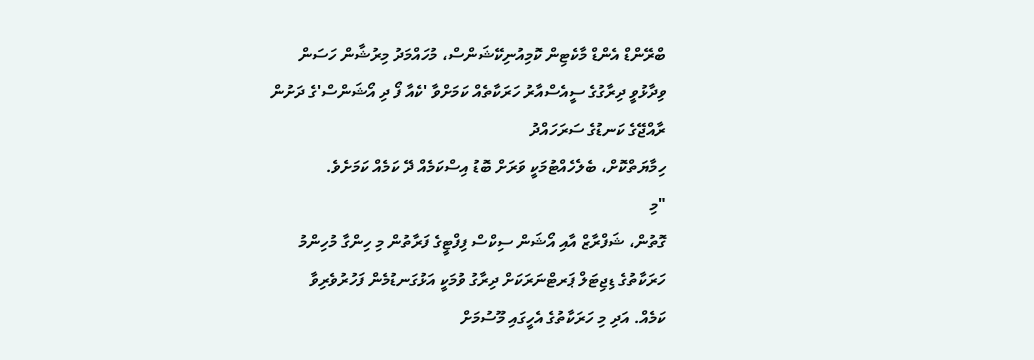ބްރޭންޑް އެންޑް މާކެޓިން ކޮމިއުނިކޭޝަންސް، މުހައްމަދު މިރުޝާން ހަސަން
ވިދާޅުވީ ދިރާގުގެ ސީއެސްއާރު ހަރަކާތެއް ކަމަށްވާ 'ކެއާ ފޯ ދި އޯޝަންސް'ގެ ދަށުން ރާއްޖޭގެ ކަނޑުގެ ސަރަހައްދު
ހިމާޔަތްކޮށް، ބެލެހެއްޓުމަކީ ވަރަށް ބޮޑު އިސްކަމެއް ދޭ ކަމެއް ކަމަށެވެ.
"މި
ގޮތުން، ޝަފްރާޒް އާއި އޯޝަން ސިކްސް ފިފްޓީގެ ފަރާތުން މި ހިންގާ މުހިންމު
ހަރަކާތުގެ ޑިޖިޓަލް ޕަރޓްނަރަކަށް ދިރާގު ވުމަކީ އަޅުގަނޑުމެން ފަހުރުވެރިވާ
ކަމެއް. އަދި މި ހަރަކާތުގެ އެހީގައި މޫސުމަށް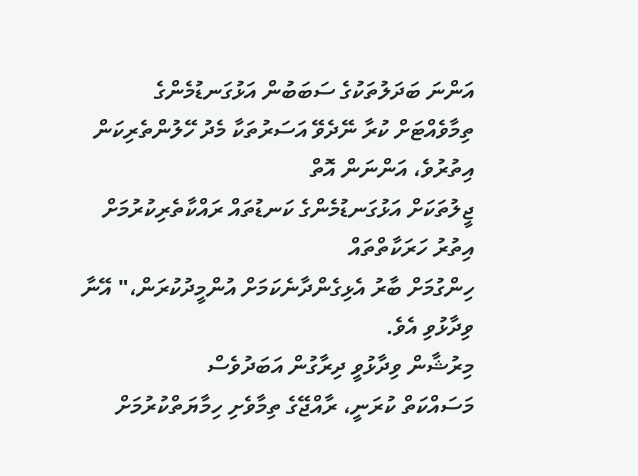އަންނަ ބަދަލުތަކުގެ ސަބަބުން އަޅުގަނޑުމެންގެ
ތިމާވެއްޓަށް ކުރާ ނޭދެވޭ އަސަރުތަކާ މެދު ހޭލުންތެރިކަން އިތުރުވެ، އަންނަން އޮތް
ޖީލުތަކަށް އަޅުގަނޑުމެންގެ ކަނޑުތައް ރައްކާތެރިކުރުމަށް އިތުރު ހަރަކާތްތައް
ހިންގުމަށް ބާރު އެޅިގެންދާނެކަމަށް އުންމީދުކުރަން،" އޭނާ ވިދާޅުވި އެވެ.
މިރުޝާން ވިދާޅުވީ ދިރާގުން އަބަދުވެސް
މަސައްކަތް ކުރަނީ، ރާއްޖޭގެ ތިމާވެށި ހިމާޔަތްކުރުމަށް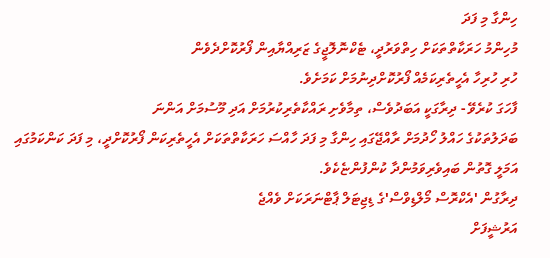ހިންގާ މި ފަދަ
މުހިންމު ހަރަކާތްތަކަށް ހިތްވަރުދީ، ޓެކްނޮލޮޖީގެ ޒަރިއްޔާއިން ފޯރުކޮށްދެވެން
ހުރި ހުރިހާ އެހީތެރިކަމެއް ފޯރުކޮށްދިނުމަށް ކަމަށެވެ.
ފާހަގަ ކުރެވޭ - ދިރާގަކީ އަބަދުވެސް، ތިމާވެށި ރައްކާތެރިކުރުމަށް އަދި މޫސުމަށް އަންނަ
ބަދަލުތަކުގެ ހައްލު ހޯދުމަށް ރާއްޖޭގައި ހިންގާ މި ފަދަ ހާއްސަ ހަރަކާތްތަކަށް އެހީތެރިކަން ފޯރުކޮށްދީ، މި ފަދަ ކަންކަމުގައި
އަމަލީ ގޮތުން ބައިވެރިވަމުންދާ ކުންފުންޏެކެވެ.
ދިރާގުން 'އެކްރޮސް މޯލްޑިވްސް'ގެ ޑިޖިޓަލް ޕާޓްނަރަކަށް ވެއްޖެ
އަރުޝީފަށް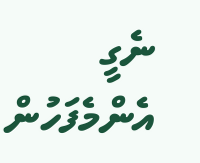ނެގީ
އެންމެފަހުން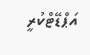އަޕްޑޭޓްކުރީ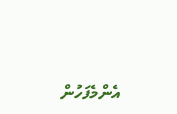އެންމެފަހުން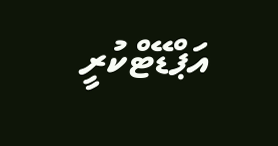އަޕްޑޭޓްކުރީ